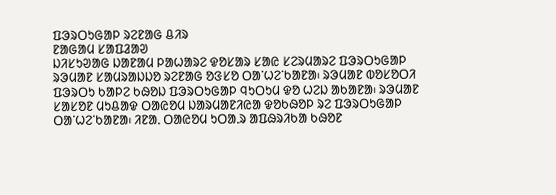ᱯᱳᱨᱛᱩᱜᱟᱞ ᱨᱮᱱᱟᱜ ᱪᱤᱨ
ᱱᱟᱜᱟᱢ ᱥᱟᱯᱲᱟᱣ
ᱡᱤᱥᱩᱣᱟᱜ ᱡᱟᱱᱟᱢ ᱞᱟᱦᱟᱨᱮ ᱫᱚᱥᱟᱨ ᱥᱟᱭ ᱥᱮᱨᱢᱟᱨᱮ ᱯᱳᱨᱛᱩᱜᱟᱞ ᱨᱳᱢᱟᱱ ᱥᱟᱢᱨᱟᱡᱡᱚ ᱨᱮᱱᱟᱜ ᱚᱝᱥᱚ ᱛᱟᱸᱦᱮᱸᱠᱟᱱᱟ᱾ ᱨᱳᱢᱟᱱ ᱵᱚᱥᱚᱛᱤ ᱯᱳᱨᱛᱩ ᱠᱟᱞᱮ ᱠᱷᱚᱡ ᱯᱳᱨᱛᱩᱜᱟᱞ ᱧᱩᱛᱩᱢ ᱫᱚ ᱦᱮᱡ ᱟᱠᱟᱱᱟ᱾ ᱨᱳᱢᱟᱱ ᱥᱟᱥᱚᱱ ᱢᱩᱪᱟᱫ ᱛᱟᱭᱚᱢ ᱡᱟᱨᱢᱟᱱᱤᱭᱟ ᱫᱚᱠᱷᱚᱞ ᱨᱮ ᱯᱳᱨᱛᱩᱜᱟᱞ ᱛᱟᱸᱦᱮᱸᱠᱟᱱᱟ᱾ ᱤᱱᱟᱹ ᱛᱟᱭᱚᱢ ᱩᱛᱟᱹᱨ ᱟᱯᱷᱨᱤᱠᱟ ᱠᱷᱚᱱ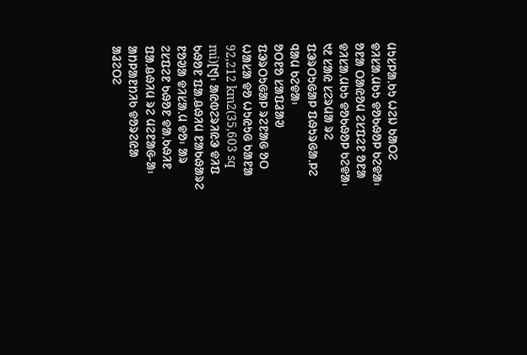ᱢᱩᱥᱞᱟᱹᱠᱩ ᱦᱮᱡ ᱠᱟᱛᱮ ᱫᱤᱥᱟᱹᱢᱠᱩ ᱫᱚᱠᱷᱚᱞ ᱠᱮᱫᱟ᱾ ᱚᱱᱟ ᱛᱟᱭᱚᱢ ᱮᱥᱯᱮᱱ ᱚᱱᱟ ᱫᱤᱥᱟᱹᱢᱠᱩ ᱫᱚᱠᱷᱚᱞ ᱠᱮᱫᱟ᱾ ᱑᱒ ᱥᱟᱭ ᱥᱮᱨᱢᱟ ᱨᱮ ᱯᱳᱨᱛᱩᱜᱟᱞ ᱯᱷᱩᱨᱜᱟᱹᱞᱮ ᱧᱟᱢ ᱠᱮᱫᱟ᱾
ᱚᱛᱱᱚ ᱥᱟᱯᱲᱟᱣ
ᱯᱳᱨᱛᱩᱜᱟᱞ ᱨᱮᱱᱟᱜ ᱚᱛ ᱦᱟᱥᱟ ᱫᱚ ᱦᱩᱭᱩᱜ ᱠᱟᱱᱟ 92,212 km2(35,603 sq mi)[᱑]᱾ ᱟᱭᱵᱮᱨᱤᱭᱳ ᱫᱤᱯ ᱠᱷᱚᱱ ᱯᱟᱹᱪᱷᱤᱢ ᱱᱟᱠᱷᱟᱨᱮ ᱱᱚᱣᱟ ᱫᱤᱥᱟᱹᱢ ᱫᱚ᱾ ᱟᱨ ᱮᱥᱯᱮᱱ ᱠᱷᱚᱱ ᱫᱟᱹᱠᱷᱤᱱ ᱯᱟᱹᱪᱷᱤᱢ ᱨᱮ ᱢᱮᱱᱟᱜ-ᱟ᱾ ᱟᱴᱞᱟᱱᱴᱤᱠ ᱫᱚᱨᱮᱭᱟ ᱟᱲᱮᱛᱮ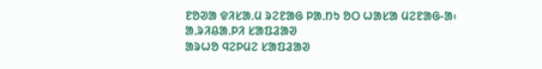ᱱᱚᱣᱟ ᱫᱤᱥᱟᱹᱢ ᱨᱮᱱᱟᱜ ᱞᱟᱹᱴᱩ ᱚᱛ ᱦᱟᱥᱟ ᱢᱮᱱᱟᱜ-ᱟ᱾
ᱟᱹᱨᱤᱪᱟᱹᱞᱤ ᱥᱟᱯᱲᱟᱣ
ᱟᱨᱦᱚ ᱧᱮᱞᱢᱮ ᱥᱟᱯᱲᱟᱣ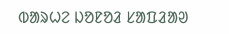ᱵᱟᱨᱦᱮ ᱡᱚᱱᱚᱲ ᱥᱟᱯᱲᱟᱣ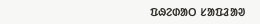ᱯᱷᱮᱰᱟᱛ ᱥᱟᱯᱲᱟᱣ